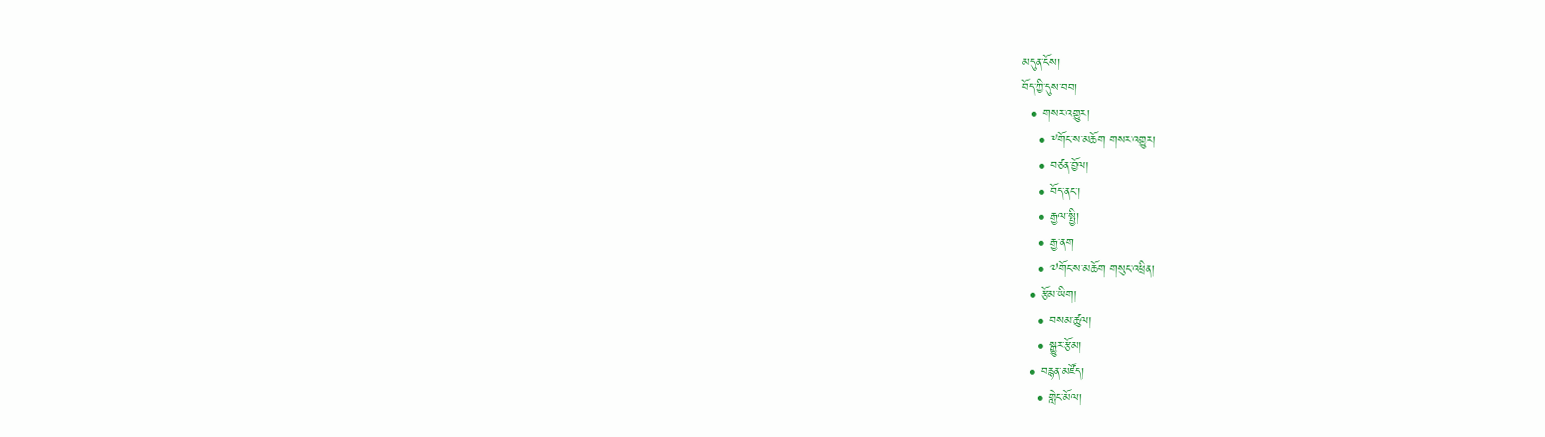མདུན་ངོས།
བོད་ཀྱི་དུས་བབ།
  • གསར་འགྱུར།
    • ༸གོང་ས་མཆོག གསར་འགྱུར།
    • བཙན་བྱོལ།
    • བོད་ནང་།
    • རྒྱལ་སྤྱི།
    • རྒྱ་ནག
    • ༧གོང་ས་མཆོག གསུང་འཕྲིན།
  • རྩོམ་ཡིག།
    • བསམ་ཚུལ།
    • སྒྱུར་རྩོམ།
  • བརྙན་མཛོད།
    • གླེང་མོལ།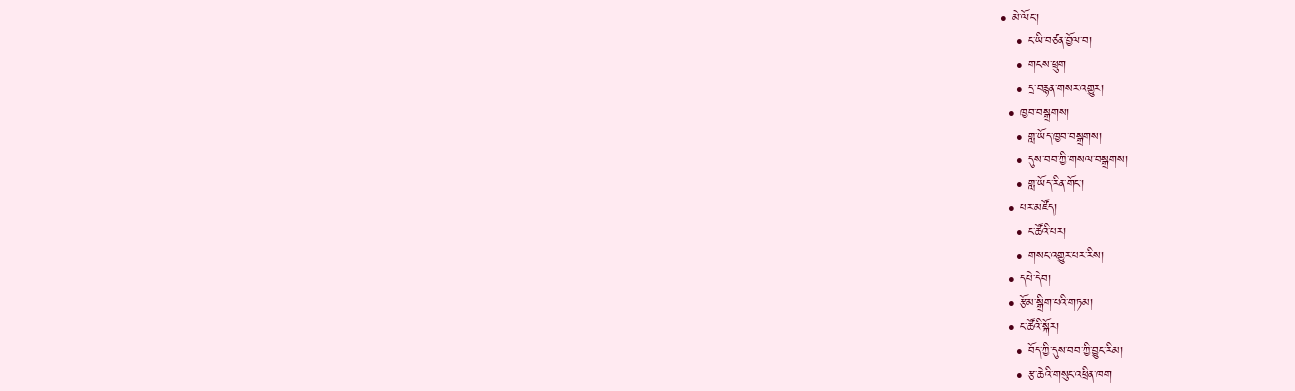• མེ་ལོང་།
    • ང་ཡི་བཙན་བྱོལ་བ།
    • གངས་ཕྲུག
    • དྲ་བརྙན་གསར་འགྱུར།
  • ཁྱབ་བསྒྲགས།
    • གླ་ཡོད་ཁྱབ་བསྒྲགས།
    • དུས་བབ་ཀྱི་གསལ་བསྒྲགས།
    • གླ་ཡོད་རིན་གོང་།
  • པར་མཛོད།
    • ང་ཚོའི་པར།
    • གསང་འགྱུར་པར་རིས།
  • དཔེ་དེབ།
  • རྩོམ་སྒྲིག་པའི་གཏམ།
  • ང་ཚོའི་སྐོར།
    • བོད་ཀྱི་དུས་བབ་ཀྱི་བྱུང་རིམ།
    • རྩ་ཆེའི་གསུང་འཕྲིན་ཁག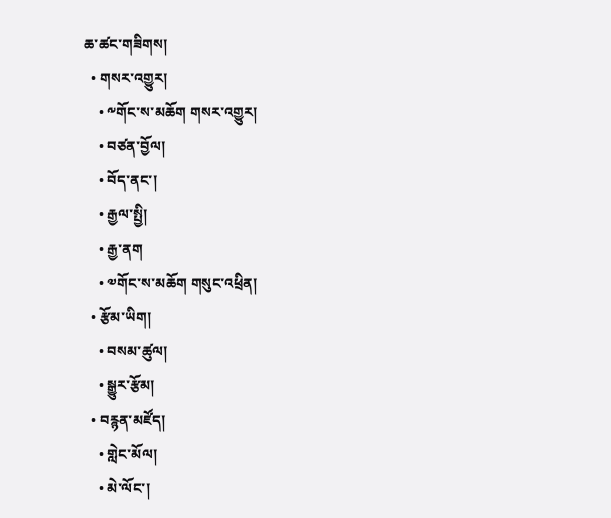ཆ་ཚང་གཟིགས།
  • གསར་འགྱུར།
    • ༸གོང་ས་མཆོག གསར་འགྱུར།
    • བཙན་བྱོལ།
    • བོད་ནང་།
    • རྒྱལ་སྤྱི།
    • རྒྱ་ནག
    • ༧གོང་ས་མཆོག གསུང་འཕྲིན།
  • རྩོམ་ཡིག།
    • བསམ་ཚུལ།
    • སྒྱུར་རྩོམ།
  • བརྙན་མཛོད།
    • གླེང་མོལ།
    • མེ་ལོང་།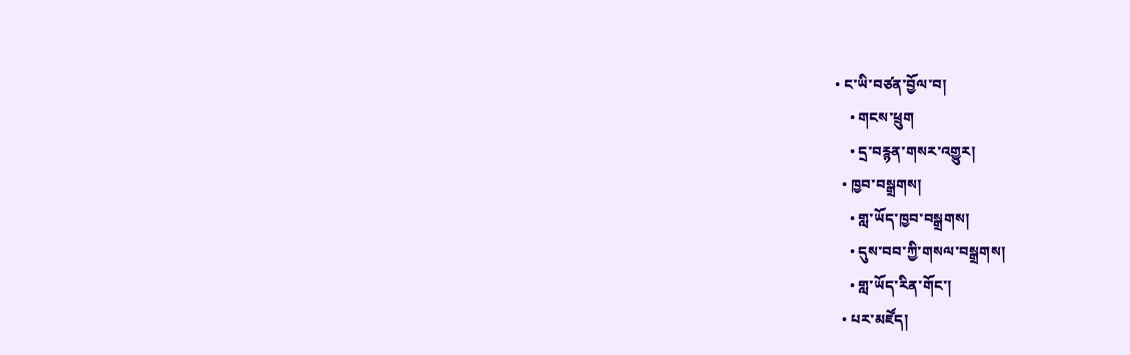• ང་ཡི་བཙན་བྱོལ་བ།
    • གངས་ཕྲུག
    • དྲ་བརྙན་གསར་འགྱུར།
  • ཁྱབ་བསྒྲགས།
    • གླ་ཡོད་ཁྱབ་བསྒྲགས།
    • དུས་བབ་ཀྱི་གསལ་བསྒྲགས།
    • གླ་ཡོད་རིན་གོང་།
  • པར་མཛོད།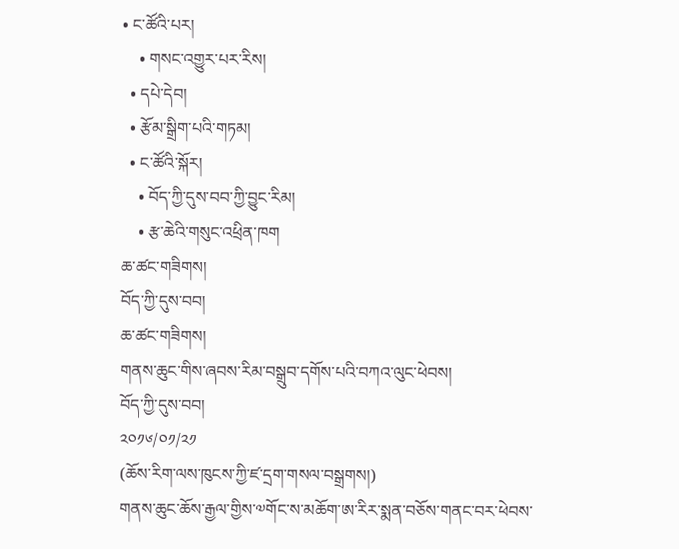• ང་ཚོའི་པར།
    • གསང་འགྱུར་པར་རིས།
  • དཔེ་དེབ།
  • རྩོམ་སྒྲིག་པའི་གཏམ།
  • ང་ཚོའི་སྐོར།
    • བོད་ཀྱི་དུས་བབ་ཀྱི་བྱུང་རིམ།
    • རྩ་ཆེའི་གསུང་འཕྲིན་ཁག
ཆ་ཚང་གཟིགས།
བོད་ཀྱི་དུས་བབ།
ཆ་ཚང་གཟིགས།
གནས་ཆུང་གིས་ཞབས་རིམ་བསྒྲུབ་དགོས་པའི་བཀའ་ལུང་ཕེབས།
བོད་ཀྱི་དུས་བབ།
༢༠༡༦/༠༡/༢༡
(ཆོས་རིག་ལས་ཁུངས་ཀྱི་ཛ་དྲག་གསལ་བསྒྲགས།)
གནས་ཆུང་ཆོས་རྒྱལ་གྱིས་༧གོང་ས་མཆོག་ཨ་རིར་སྨན་བཅོས་གནང་བར་ཕེབས་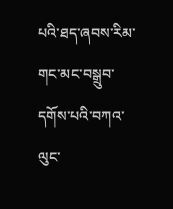པའི་ཐད་ཞབས་རིམ་གང་མང་བསྒྲུབ་དགོས་པའི་བཀའ་ལུང་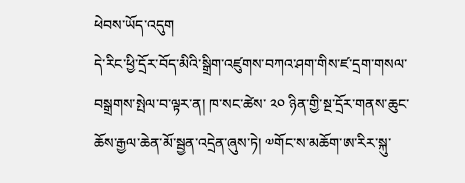ཕེབས་ཡོད་འདུག
དེ་རིང་ཕྱི་དྲོར་བོད་མིའི་སྒྲིག་འཛུགས་བཀའ་ཤག་གིས་ཛ་དྲག་གསལ་བསྒྲགས་སྤེལ་བ་ལྟར་ན། ཁ་སང་ཚེས་ ༢༠ ཉིན་གྱི་སྔ་དྲོར་གནས་ཆུང་ཆོས་རྒྱལ་ཆེན་མོ་སྦྱན་འདྲེན་ཞུས་ཏེ། ༧གོང་ས་མཆོག་ཨ་རིར་སྐུ་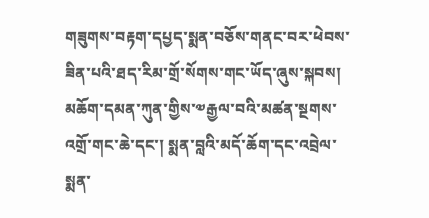གཟུགས་བརྟག་དཔྱད་སྨན་བཅོས་གནང་བར་ཕེབས་ཟིན་པའི་ཐད་རིམ་གྲོ་སོགས་གང་ཡོད་ཞུས་སྐབས། མཆོག་དམན་ཀུན་གྱིས་༧རྒྱལ་བའི་མཚན་སྔགས་འགྲོ་གང་ཆེ་དང་། སྨན་བླའི་མདོ་ཆོག་དང་འབྲེལ་སྨན་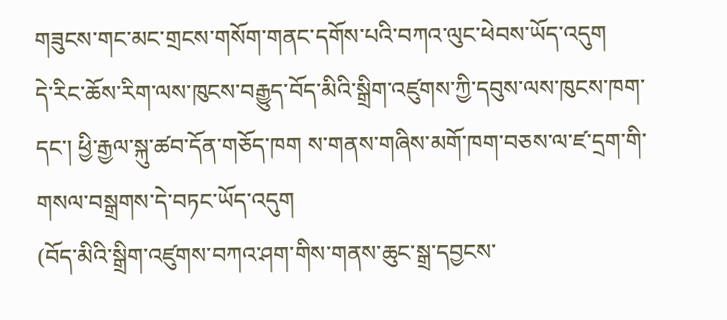གཟུངས་གང་མང་གྲངས་གསོག་གནང་དགོས་པའི་བཀའ་ལུང་ཕེབས་ཡོད་འདུག
དེ་རིང་ཆོས་རིག་ལས་ཁུངས་བརྒྱུད་བོད་མིའི་སྒྲིག་འཛུགས་ཀྱི་དབུས་ལས་ཁུངས་ཁག་དང་། ཕྱི་རྒྱལ་སྐུ་ཚབ་དོན་གཅོད་ཁག ས་གནས་གཞིས་མགོ་ཁག་བཅས་ལ་ཛ་དྲག་གི་གསལ་བསྒྲགས་དེ་བཏང་ཡོད་འདུག
(བོད་མིའི་སྒྲིག་འཛུགས་བཀའ་ཤག་གིས་གནས་ཆུང་སྒྲ་དབྱངས་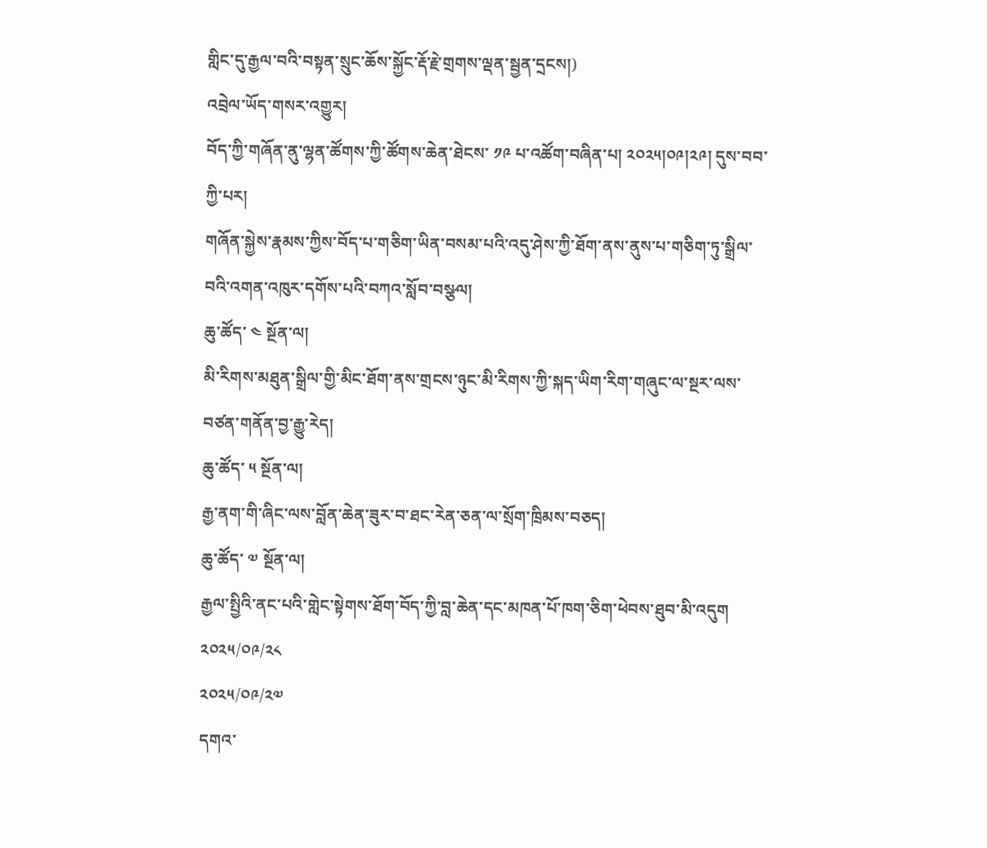གླིང་དུ་རྒྱལ་བའི་བསྟན་སྲུང་ཆོས་སྐྱོང་རྡོ་རྗེ་གྲགས་ལྡན་སྦྱན་དྲངས།)
འབྲེལ་ཡོད་གསར་འགྱུར།
བོད་ཀྱི་གཞོན་ནུ་ལྷན་ཚོགས་ཀྱི་ཚོགས་ཆེན་ཐེངས་ ༡༩ པ་འཚོག་བཞིན་པ། ༢༠༢༥།༠༩།༢༩། དུས་བབ་ཀྱི་པར།
གཞོན་སྐྱེས་རྣམས་ཀྱིས་བོད་པ་གཅིག་ཡིན་བསམ་པའི་འདུ་ཤེས་ཀྱི་ཐོག་ནས་ནུས་པ་གཅིག་ཏུ་སྒྲིལ་བའི་འགན་འཁུར་དགོས་པའི་བཀའ་སློབ་བསྩལ།
ཆུ་ཚོད་ ༤ སྔོན་ལ།
མི་རིགས་མཐུན་སྒྲིལ་གྱི་མིང་ཐོག་ནས་གྲངས་ཉུང་མི་རིགས་ཀྱི་སྐད་ཡིག་རིག་གཞུང་ལ་སྔར་ལས་བཙན་གནོན་བྱ་རྒྱུ་རེད།
ཆུ་ཚོད་ ༥ སྔོན་ལ།
རྒྱ་ནག་གི་ཞིང་ལས་བློན་ཆེན་ཟུར་བ་ཐང་རེན་ཅན་ལ་སྲོག་ཁྲིམས་བཅད།
ཆུ་ཚོད་ ༧ སྔོན་ལ།
རྒྱལ་སྤྱིའི་ནང་པའི་གླེང་སྟེགས་ཐོག་བོད་ཀྱི་བླ་ཆེན་དང་མཁན་པོ་ཁག་ཅིག་ཕེབས་ཐུབ་མི་འདུག
༢༠༢༥/༠༩/༢༨
༢༠༢༥/༠༩/༢༧
དགའ་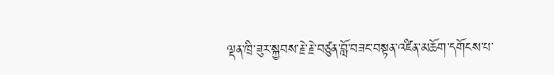ལྡན་ཁྲི་ཟུར་སྐྱབས་རྗེ་རྗེ་བཙུན་བློ་བཟང་བསྟན་འཛིན་མཆོག་དགོངས་པ་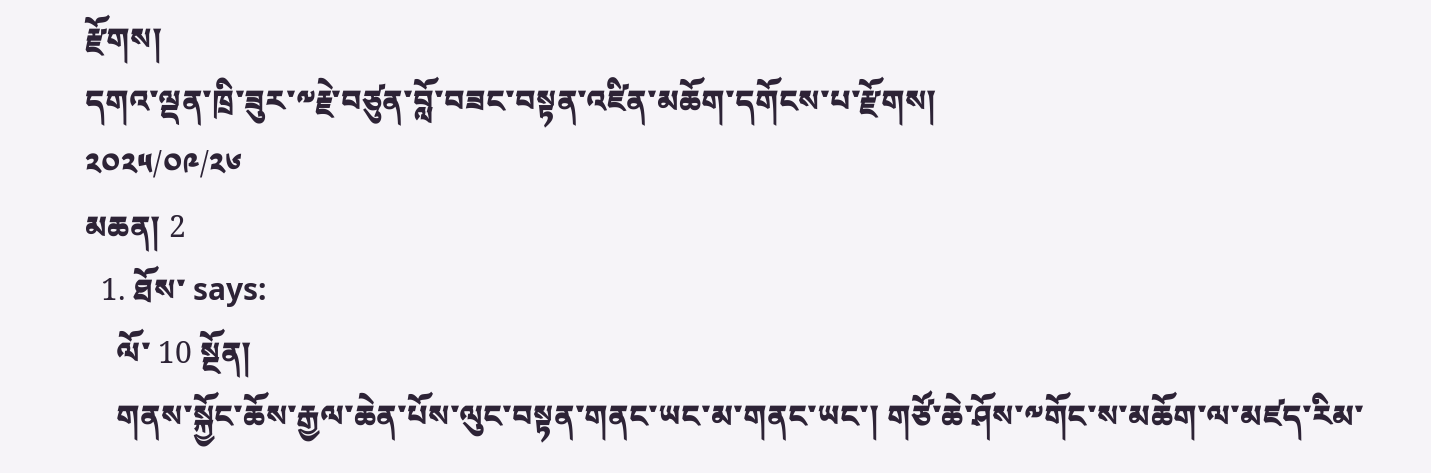རྫོགས།
དགའ་ལྡན་ཁྲི་ཟུར་༸རྗེ་བཙུན་བློ་བཟང་བསྟན་འཛིན་མཆོག་དགོངས་པ་རྫོགས།
༢༠༢༥/༠༩/༢༦
མཆན། 2
  1. ཐོས་ says:
    ལོ་ 10 སྔོན།
    གནས་སྐྱོང་ཆོས་རྒྱལ་ཆེན་པོས་ལུང་བསྟན་གནང་ཡང་མ་གནང་ཡང་། གཙོ་ཆེ་ཤོས་༸གོང་ས་མཆོག་ལ་མཛད་རིམ་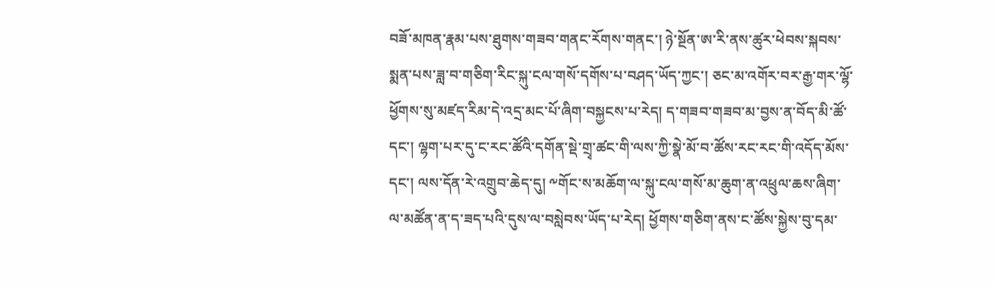བཟོ་མཁན་རྣམ་པས་ཐུགས་གཟབ་གནང་རོགས་གནང་། ཉེ་སྔོན་ཨ་རི་ནས་ཚུར་ཕེབས་སྐབས་སྨན་པས་ཟླ་བ་གཅིག་རིང་སྐུ་ངལ་གསོ་དགོས་པ་བཤད་ཡོད་ཀྱང་། ཅང་མ་འགོར་བར་རྒྱ་གར་ལྷོ་ཕྱོགས་སུ་མཛད་རིམ་དེ་འདྲ་མང་པོ་ཞིག་བསྐྱངས་པ་རེད། ད་གཟབ་གཟབ་མ་བྱས་ན་བོད་མི་ཚོ་དང་། ལྷག་པར་དུ་ང་རང་ཚོའི་དགོན་སྡེ་གྲྭ་ཚང་གི་ལས་ཀྱི་སྣེ་མོ་བ་ཚོས་རང་རང་གི་འདོད་མོས་དང་། ལས་དོན་རེ་འགྲུབ་ཆེད་དུ། ༸གོང་ས་མཆོག་ལ་སྐུ་ངལ་གསོ་མ་ཆུག་ན་འཕྲུལ་ཆས་ཞིག་ལ་མཚོན་ན་ད་ཟད་པའི་དུས་ལ་བསླེབས་ཡོད་པ་རེད། ཕྱོགས་གཅིག་ནས་ང་ཚོས་སྐྱེས་བུ་དམ་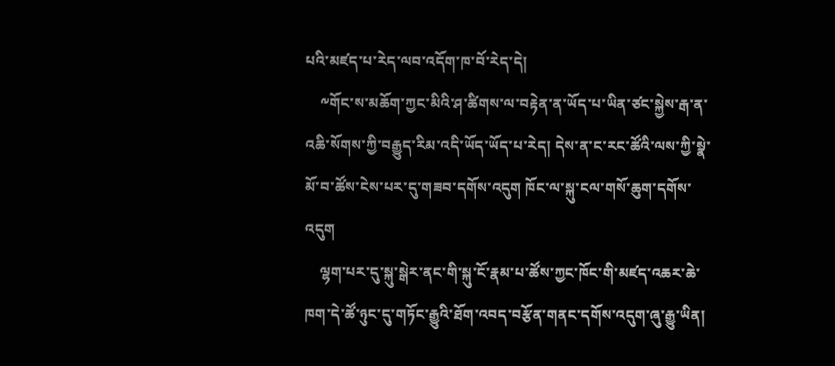པའི་མཛད་པ་རེད་ལབ་འདོག་ཁ་བོ་རེད་དེ།
    ༸གོང་ས་མཆོག་ཀྱང་མིའི་ཤ་ཚིགས་ལ་བརྟེན་ན་ཡོད་པ་ཡིན་ཙང་སྐྱེས་རྒ་ན་འཆི་སོགས་ཀྱི་བརྒྱུད་རིམ་འདི་ཡོད་ཡོད་པ་རེད། དེས་ན་ང་རང་ཚོའི་ལས་ཀྱི་སྣེ་མོ་བ་ཚོས་ངེས་པར་དུ་གཟབ་དགོས་འདུག ཁོང་ལ་སྐུ་ངལ་གསོ་ཆུག་དགོས་འདུག
    ལྷག་པར་དུ་སྐུ་སྒེར་ནང་གི་སྐུ་ངོ་རྣམ་པ་ཚོས་ཀྱང་ཁོང་གི་མཛད་འཆར་ཆེ་ཁག་དེ་ཚོ་ཉུང་དུ་གཏོང་རྒྱུའི་ཐོག་འབད་བརྩོན་གནང་དགོས་འདུག་ཞུ་རྒྱུ་ཡིན།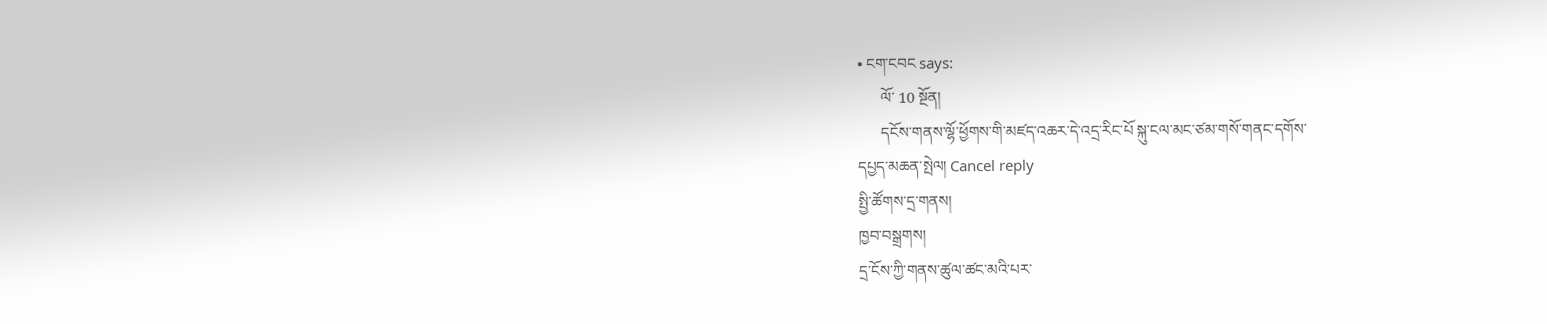• ངག་ངབང says:
      ལོ་ 10 སྔོན།
      དངོས་གནས་ལྷོ་ཕྱོགས་གི་མཛད་འཆར་དེ་འདྲ་རིང་པོ སྐུ་ངལ་མང་ཙམ་གསོ་གནང་དགོས་
དཔྱད་མཆན་སྤེལ། Cancel reply
སྤྱི་ཚོགས་དྲ་གནས།
ཁྱབ་བསྒྲགས།
དྲ་ངོས་ཀྱི་གནས་ཚུལ་ཚང་མའི་པར་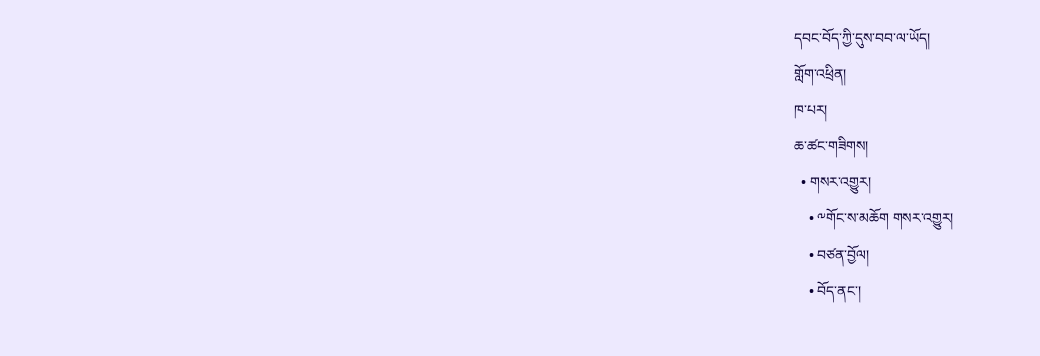དབང་བོད་ཀྱི་དུས་བབ་ལ་ཡོད།
གློག་འཕྲིན།
ཁ་པར།
ཆ་ཚང་གཟིགས།
  • གསར་འགྱུར།
    • ༸གོང་ས་མཆོག གསར་འགྱུར།
    • བཙན་བྱོལ།
    • བོད་ནང་།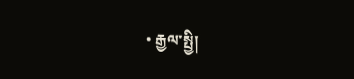• རྒྱལ་སྤྱི།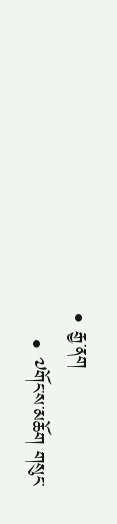• རྒྱ་ནག
    • ༧གོང་ས་མཆོག གསུང་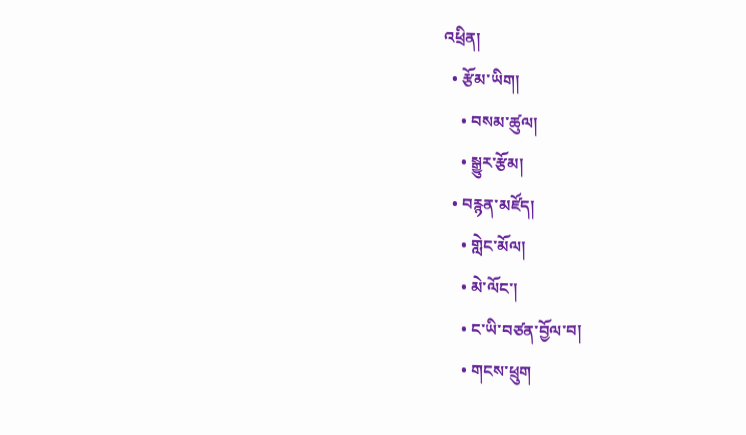འཕྲིན།
  • རྩོམ་ཡིག།
    • བསམ་ཚུལ།
    • སྒྱུར་རྩོམ།
  • བརྙན་མཛོད།
    • གླེང་མོལ།
    • མེ་ལོང་།
    • ང་ཡི་བཙན་བྱོལ་བ།
    • གངས་ཕྲུག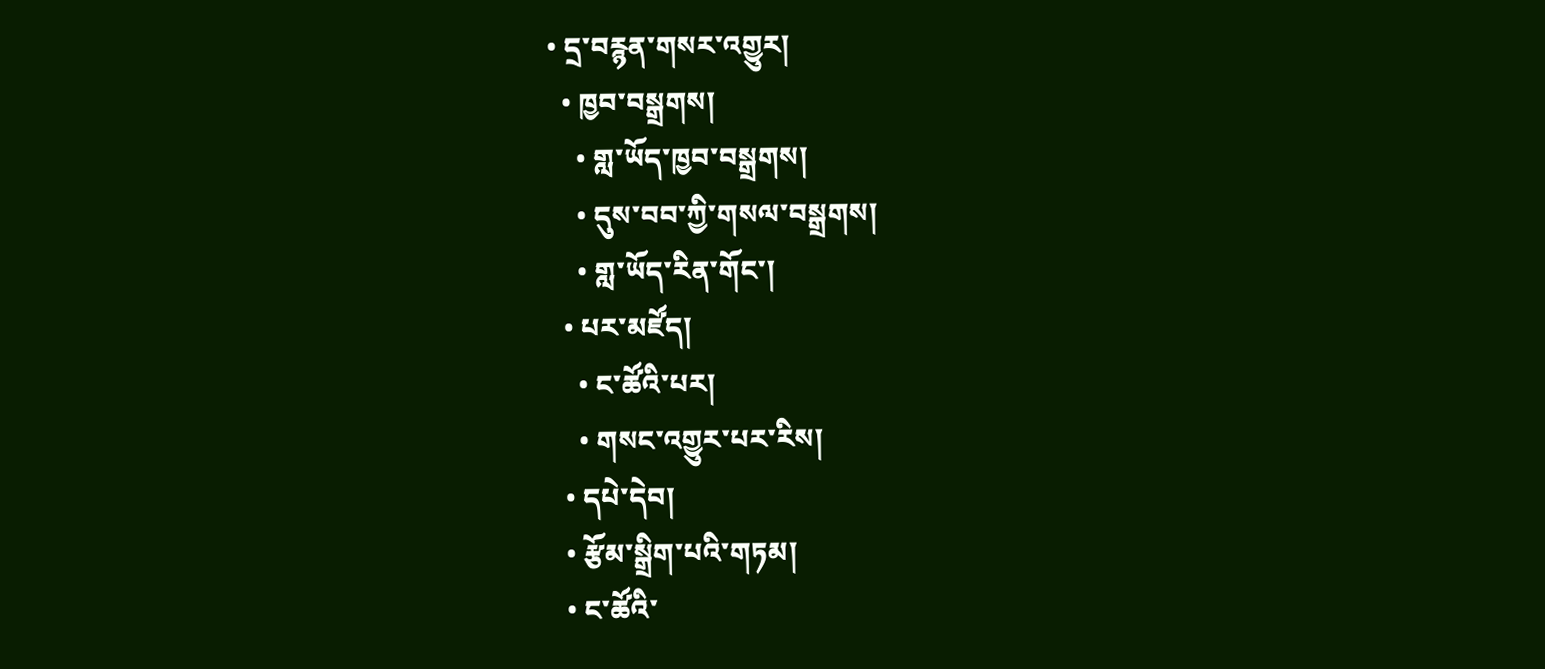• དྲ་བརྙན་གསར་འགྱུར།
  • ཁྱབ་བསྒྲགས།
    • གླ་ཡོད་ཁྱབ་བསྒྲགས།
    • དུས་བབ་ཀྱི་གསལ་བསྒྲགས།
    • གླ་ཡོད་རིན་གོང་།
  • པར་མཛོད།
    • ང་ཚོའི་པར།
    • གསང་འགྱུར་པར་རིས།
  • དཔེ་དེབ།
  • རྩོམ་སྒྲིག་པའི་གཏམ།
  • ང་ཚོའི་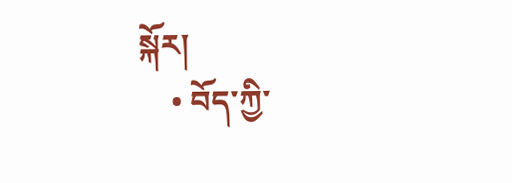སྐོར།
    • བོད་ཀྱི་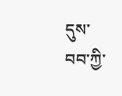དུས་བབ་ཀྱི་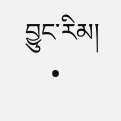བྱུང་རིམ།
    •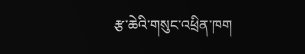རྩ་ཆེའི་གསུང་འཕྲིན་ཁག